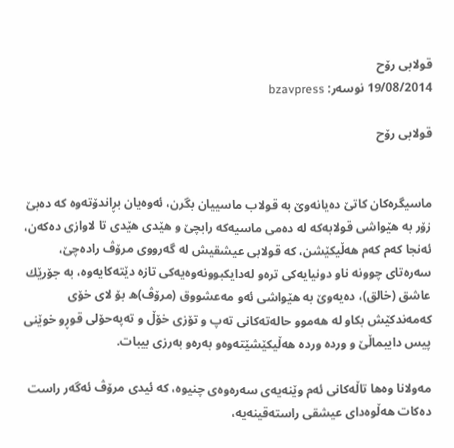قولابی‌ رۆح
19/08/2014 نوسەر: bzavpress

قولابی‌ رۆح


ماسیگره‌كان كاتێ‌ ده‌یانه‌وێ‌ به‌ قولاب ماسییان بگرن، ئه‌وه‌یان بڕاندۆته‌وه‌ كه‌ ده‌بێ‌ زۆر به‌ هێواشی‌ قولابه‌كه‌ له‌ ده‌می‌ ماسیه‌كه‌ رابچێ‌ و هێدی‌ هێدی‌ تا لاوازی‌ ده‌كه‌ن، ئه‌نجا كه‌م كه‌م هه‌ڵیكێشن، كه‌ قولابی‌ عیشقیش له‌ گه‌رووی‌ مرۆڤ راده‌چێ‌، سه‌ره‌تای‌ چوونه‌ ناو دونیایه‌كی‌ تره‌و له‌دایكبوونه‌وه‌یه‌كی‌ تازه‌ دێته‌كایه‌وه‌، به‌ جۆرێك عاشق (خالق)، ده‌یه‌وێ‌ به‌ هێواشی‌ ئه‌و مه‌عشووق (مرۆڤ)ه‌ بۆ لای‌ خۆی‌ كه‌مه‌ندكێش بكاو له‌ هه‌موو حاله‌ته‌كانی‌ ته‌پ و تۆزی‌ خۆڵ و ته‌په‌حۆلی‌ قوڕ‌و خوێنی‌ پیس دایبماڵێ‌ و ورده‌ ورده‌ هه‌ڵیكێشێته‌وه‌و به‌ره‌و به‌رزی‌ بیبات.

مه‌ولانا وه‌ها تاڵه‌كانی‌ ئه‌م وێنه‌یه‌ی‌ سه‌ره‌وه‌ی‌ چنیوه‌، كه‌ ئیدی‌ مرۆڤ ئه‌گه‌ر راست ده‌كات هه‌ڵوه‌دای‌ عیشقی‌ راسته‌قینه‌یه‌،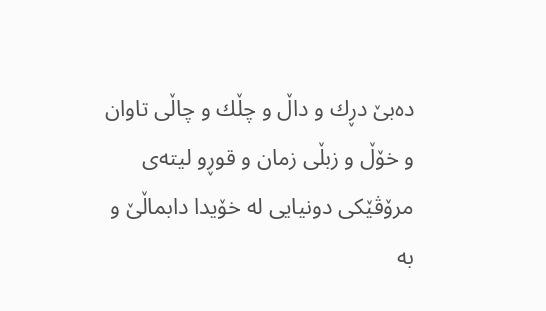ده‌بێ‌ دڕك و داڵ و چڵك و چاڵی‌ تاوان و خۆڵ و زبڵی‌ زمان و قوڕو لیته‌ی‌ مرۆڤێكی‌ دونیایی‌ له‌ خۆیدا دابماڵێ‌ و به‌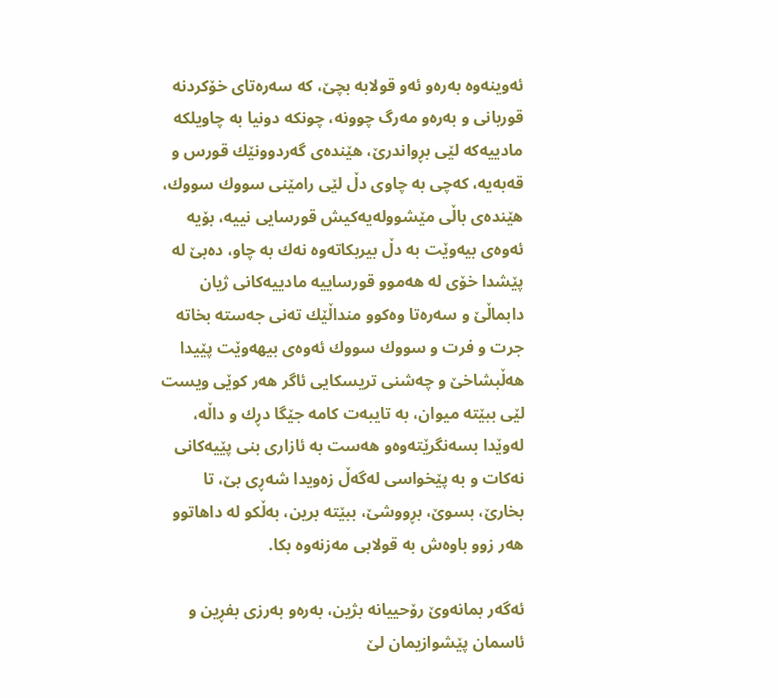ئه‌وینه‌وه‌ به‌ره‌و ئه‌و قولابه‌ بچێ‌، كه‌ سه‌ره‌تای‌ خۆكردنه‌ قوربانی‌ و به‌ره‌و مه‌رگ چوونه‌، چونكه‌ دونیا به‌ چاویلكه‌ مادییه‌كه‌ لێی‌ بڕواندرێ‌، هێنده‌ی‌ گه‌ردوونێك قورس و قه‌به‌یه‌، كه‌چی‌ به‌ چاوی‌ دڵ لێی‌ رامێنی‌ سووك سووك، هێنده‌ی‌ باڵی‌ مێشووله‌یه‌كیش قورسایی‌ نییه‌، بۆیه‌ ئه‌وه‌ی‌ بیه‌وێت به‌ دڵ بیربكاته‌وه‌ نه‌ك به‌ چاو، ده‌بێ‌ له‌ پێشدا خۆی‌ له‌ هه‌موو قورساییه‌ مادییه‌كانی‌ ژیان دابماڵێ‌ و سه‌ره‌تا وه‌كوو منداڵێك ته‌نی‌ جه‌سته‌ بخاته‌ جرت و فرت و سووك سووك ئه‌وه‌ی‌ بیهه‌وێت پێیدا هه‌ڵبشاخێ‌ و چه‌شنی‌ تریسكایی‌ ئاگر هه‌ر كوێی‌ ویست لێی‌ ببێته‌ میوان، به‌ تایبه‌ت كامه‌ جێگا دڕك و داڵه‌، له‌وێدا بسه‌نگرێته‌وه‌و هه‌ست به‌ ئازاری‌ بنی‌ پێیه‌كانی‌ نه‌كات و به‌ پێخواسی‌ له‌گه‌ڵ زه‌ویدا شه‌ڕی‌ بێ‌، تا بخارێ‌، بسوێ‌، بڕووشێ‌، ببێته‌ برین، به‌ڵكو له‌ داهاتوو هه‌ر زوو باوه‌ش به‌ قولابی‌ مه‌زنه‌وه‌ بكا.

ئه‌گه‌ر بمانه‌وێ‌ رۆحییانه‌ بژین، به‌ره‌و به‌رزی‌ بفڕین و ئاسمان پێشوازیمان لێ‌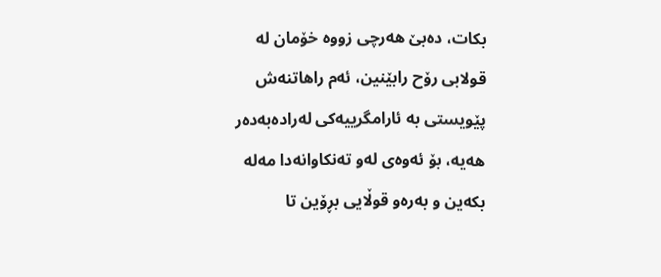بكات، ده‌بێ‌ هه‌رچی‌ زووه‌ خۆمان له‌ قولابی‌ رۆح رابێنین، ئه‌م راهاتنه‌ش پێویستی‌ به‌ ئارامگرییه‌كی‌ له‌راده‌به‌ده‌ر هه‌یه‌، بۆ ئه‌وه‌ی‌ له‌و ته‌نكاوانه‌دا مه‌له‌ بكه‌ین و به‌ره‌و قوڵایی‌ بڕۆین تا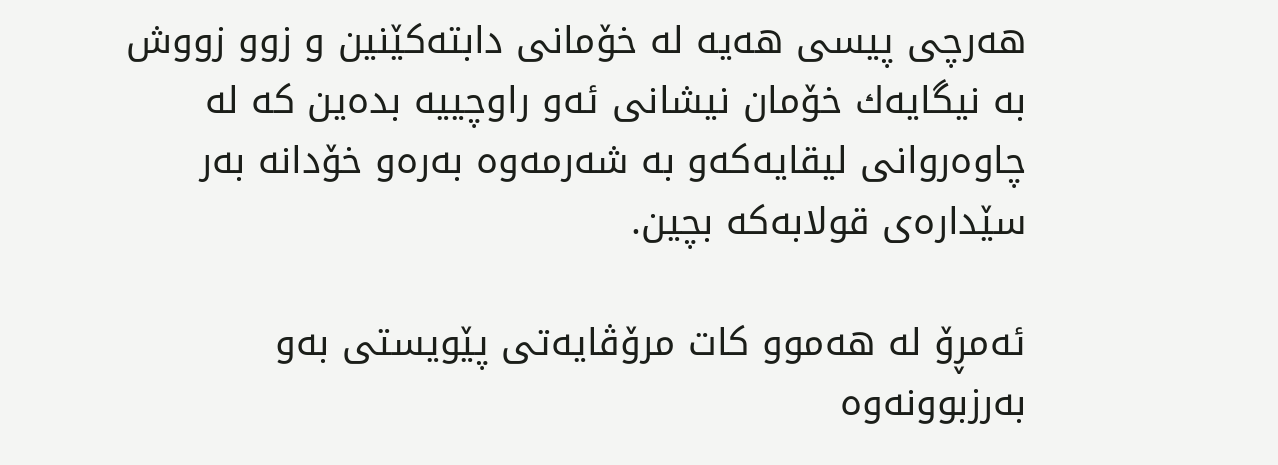هه‌رچی‌ پیسی‌ هه‌یه‌ له‌ خۆمانی‌ دابته‌كێنین و زوو زووش به‌ نیگایه‌ك خۆمان نیشانی‌ ئه‌و راوچییه‌ بده‌ین كه‌ له‌ چاوه‌روانی‌ لیقایه‌كه‌و به‌ شه‌رمه‌وه‌ به‌ره‌و خۆدانه‌ به‌ر سێداره‌ی‌ قولابه‌كه‌ بچین.

ئه‌مڕۆ له‌ هه‌موو كات مرۆڤایه‌تی‌ پێویستی‌ به‌و به‌رزبوونه‌وه‌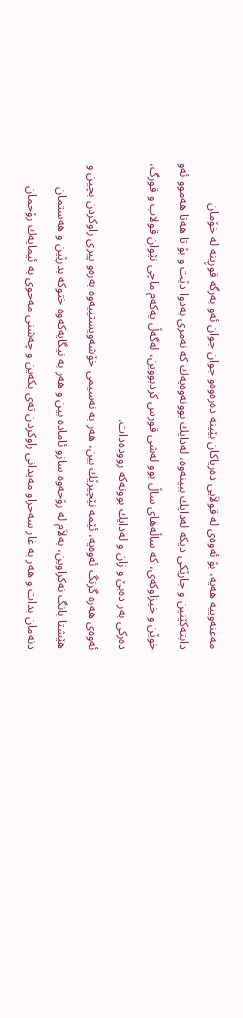مه‌عنه‌وییه‌ هه‌یه‌، بۆ ئه‌وه‌ی‌ له‌ قولاَیی‌ ده‌ریاكان بێینه‌ ده‌ره‌وه‌و جوان جوان ئه‌و به‌رگه‌ قوڕینه‌ له‌ خۆمان دابته‌كێنین و جارێكی‌ دیكه‌ له‌دایك ببینه‌وه‌، له‌دایك بوونه‌وه‌یه‌ك كه‌ نه‌مری‌ به‌دوا دێت و بۆ تا هه‌تا هه‌موو ئه‌و خوێن و خیزاوكه‌ی‌، كه‌ ساڵه‌های‌ ساڵ بوو له‌شی‌ قورس كردبووین، له‌گه‌ڵ یه‌كه‌م ماچی‌ نێوان قولاب و قورگ، ده‌ركی‌ به‌ر ده‌بێ‌ و زان و له‌دایك بوونه‌كه‌ رووده‌دات.
ئه‌وه‌ی‌ هه‌ره‌ گرنگ ئه‌وه‌یه‌، ئێمه‌ نێچیرێك بین، هه‌ر به‌ نه‌سیمی‌ خۆشه‌ویستییه‌وه‌ به‌ره‌و پیری‌ راوكردن بچین و هێشتا بانگ نه‌كراوین، به‌لاَم له‌ رۆحه‌وه‌ سازو ئاماده‌ بین و هه‌ر به‌ نیگایه‌كه‌وه‌ ختوكه‌ بدرێین و هه‌ستمان دنه‌مان بدات و هه‌ر به‌ غار سه‌حراو مه‌یدانی‌ راوكردن ته‌ی‌ بكه‌ین و چه‌شنی‌ مه‌حوی‌ به‌ ئیمایه‌ك رۆحمان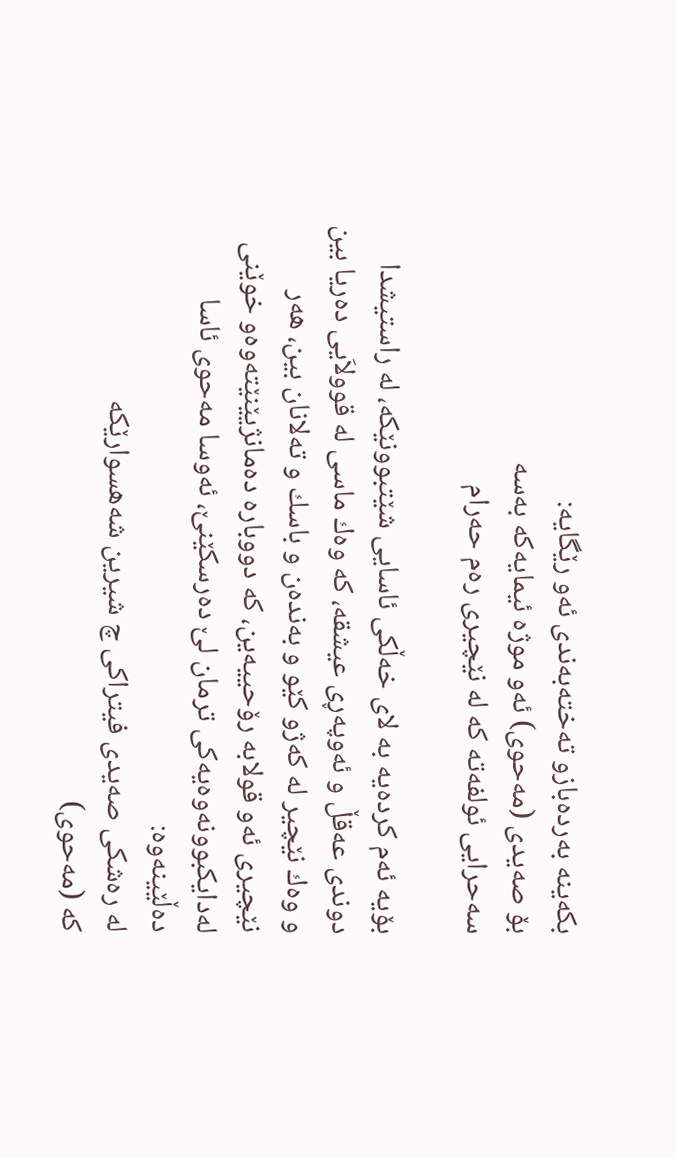بكه‌ینه‌ به‌رده‌بازو ته‌خته‌به‌ندی‌ ئه‌و رێگایه‌:
بۆ صه‌یدی‌ (مه‌حوی‌) ئه‌و موژه‌ ئیمایه‌كه‌ به‌سه‌
سه‌حرایی‌ ئولفه‌ته‌ كه‌ له‌ نێچیری‌ ره‌م حه‌رام

بۆیه‌ ئه‌م كرده‌یه‌ به‌ لای‌ خه‌ڵكی‌ ئاسایی‌ شێتبوونێكه‌، له‌ راستیشدا دوندی‌ عه‌قڵ و ئه‌وپه‌ڕی‌ عیشقه‌، كه‌ وه‌ك ماسی‌ له‌ قوولاَیی‌ ده‌ریا بین و وه‌ك نێچیر له‌ كه‌ژو كێو و به‌نده‌ن و باسك و ته‌لانان بین، هه‌ر نێچیری‌ ئه‌و قولابه‌ رۆحییه‌ین، كه‌ دووباره‌ ده‌مانژیێنێته‌وه‌و خوێنی‌ له‌دایكبوونه‌وه‌یه‌كی‌ ترمان لێ‌ ده‌رسكێنێ‌، ئه‌وسا مه‌حوی‌ ئاسا ده‌ڵێینه‌وه‌:
له‌ ره‌شكی‌ صه‌یدی‌ فیتراكی‌ چ شیرین شه‌هسوارێكه‌
كه‌ (مه‌حوی‌)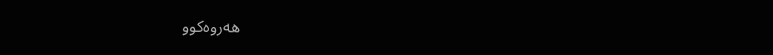هه‌روه‌كوو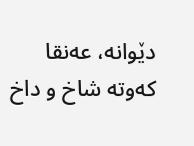دێوانه‌، عه‌نقا كه‌وته‌ شاخ و داخ